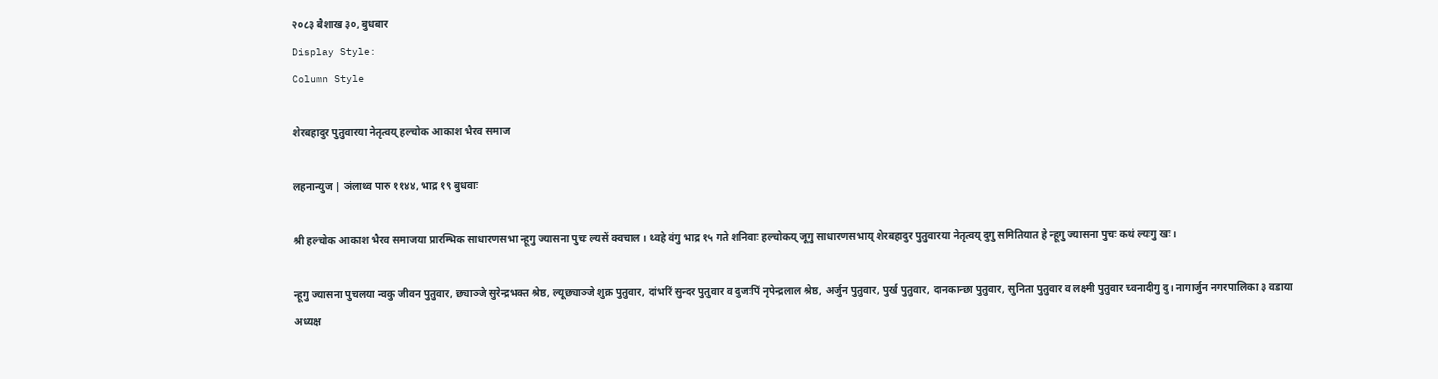२०८३ बैशाख ३०, बुधबार
Display Style:
Column Style

शेरबहादुर पुतुवारया नेतृत्वय् हल्चोक आकाश भैरव समाज

लहनान्युज | ञंलाथ्व पारु ११४४, भाद्र १९ बुधवाः

श्री हल्चोक आकाश भैरव समाजया प्रारम्भिक साधारणसभा न्हूगु ज्यासना पुचः ल्यसें क्वचाल । थ्वहे वंगु भाद्र १५ गते शनिवाः हल्चोकय् जूगु साधारणसभाय् शेरबहादुर पुतुवारया नेतृत्वय् दुगु समितियात हे न्हूगु ज्यासना पुचः कथं ल्यःगु खः।

न्हूगु ज्यासना पुचलया न्वकु जीवन पुतुवार, छ्याञ्जे सुरेन्द्रभक्त श्रेष्ठ, ल्यूछ्याञ्जे शुक्र पुतुवार, दांभरिं सुन्दर पुतुवार व दुजःपिं नृपेन्द्रलाल श्रेष्ठ, अर्जुन पुतुवार, पुर्ख पुतुवार, दानकान्छा पुतुवार, सुनिता पुतुवार व लक्ष्मी पुतुवार च्वनादीगु दु। नागार्जुन नगरपालिका ३ वडाया अध्यक्ष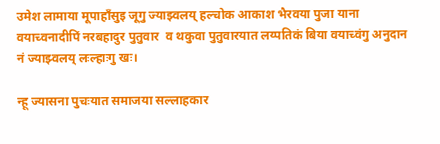उमेश लामाया मूपाहाँसुइ जूगु ज्याझ्वलय् हल्चोक आकाश भैरवया पुजा याना वयाच्वनादीपिं नरबहादुर पुतुवार  व थकुवा पुतुवारयात लय्पतिकं बिया वयाच्वंगु अनुदान नं ज्याझ्वलय् लःल्हाःगु खः।

न्हू ज्यासना पुचःयात समाजया सल्लाहकार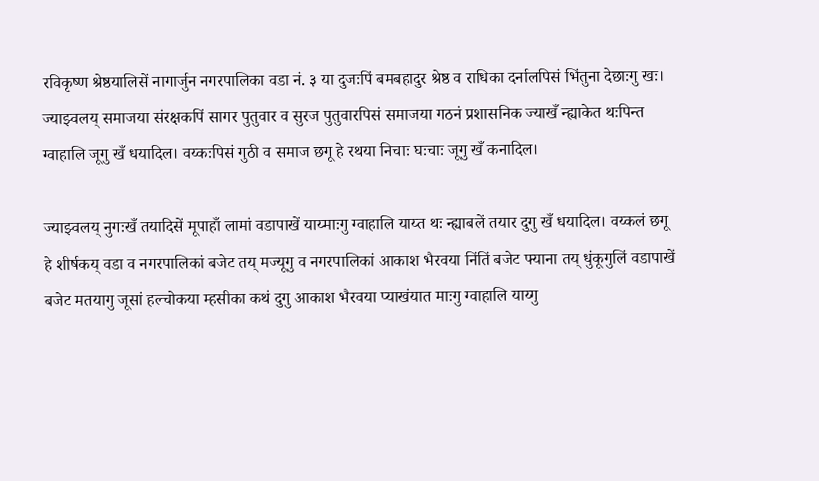रविकृष्ण श्रेष्ठयालिसें नागार्जुन नगरपालिका वडा नं. ३ या दुजःपिं बमबहादुर श्रेष्ठ व राधिका दर्नालपिसं भिंतुना देछाःगु खः। ज्याझ्वलय् समाजया संरक्षकपिं सागर पुतुवार व सुरज पुतुवारपिसं समाजया गठनं प्रशासनिक ज्याखँ न्ह्याकेत थःपिन्त ग्वाहालि जूगु खँ धयादिल। वय्कःपिसं गुठी व समाज छगू हे रथया निचाः घःचाः जूगु खँ कनादिल।

ज्याझ्वलय् नुगःखँ तयादिसें मूपाहाँ लामां वडापाखें याय्माःगु ग्वाहालि याय्त थः न्ह्याबलें तयार दुगु खँ धयादिल। वय्कलं छगू हे शीर्षकय् वडा व नगरपालिकां बजेट तय् मज्यूगु व नगरपालिकां आकाश भैरवया निंतिं बजेट फ्याना तय् धुंकूगुलिं वडापाखें बजेट मतयागु जूसां हल्चोकया म्हसीका कथं दुगु आकाश भैरवया प्याखंयात माःगु ग्वाहालि याय्गु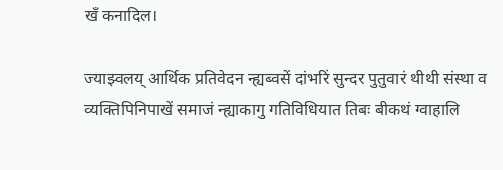खँ कनादिल।

ज्याझ्वलय् आर्थिक प्रतिवेदन न्ह्यब्वसें दांभरिं सुन्दर पुतुवारं थीथी संस्था व व्यक्तिपिनिपाखें समाजं न्ह्याकागु गतिविधियात तिबः बीकथं ग्वाहालि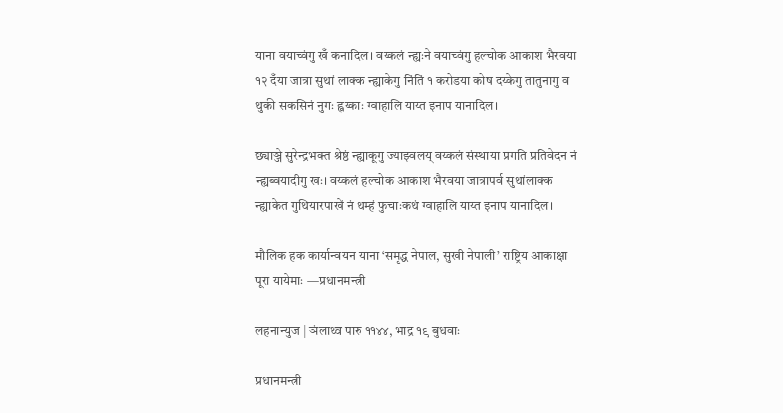याना वयाच्वंगु खँ कनादिल। वय्कलं न्ह्यःने वयाच्वंगु हल्चोक आकाश भैरवया १२ दँया जात्रा सुथां लाक्क न्ह्याकेगु निंतिं १ करोडया कोष दय्केगु तातुनागु व थुकी सकसिनं नुगः ह्वय्काः ग्वाहालि याय्त इनाप यानादिल।

छ्याञ्जे सुरेन्द्रभक्त श्रेष्ठं न्ह्याकूगु ज्याझ्वलय् वय्कलं संस्थाया प्रगति प्रतिवेदन नं न्ह्यब्वयादीगु खः। वय्कलं हल्चोक आकाश भैरवया जात्रापर्व सुथांलाक्क न्ह्याकेत गुथियारपाखें नं थम्हं फुचाःकथं ग्वाहालि याय्त इनाप यानादिल।

मौलिक हक कार्यान्वयन याना ‘समृद्ध नेपाल, सुखी नेपाली’ राष्ट्रिय आकाक्षा पूरा यायेमाः —प्रधानमन्त्री

लहनान्युज | ञंलाथ्व पारु ११४४, भाद्र १९ बुधवाः

प्रधानमन्त्री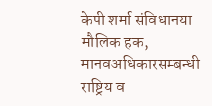केपी शर्मा संविधानया मौलिक हक, मानवअधिकारसम्बन्धी राष्ट्रिय व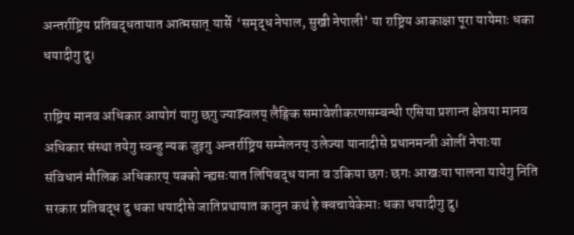अन्तर्राष्ट्रिय प्रतिबद्धतायात आत्मसात् यार्से  ‘समृद्ध नेपाल, सुखी नेपाली’ या राष्ट्रिय आकाक्षा पूरा यायेमाः धका धयादीगु दु।

राष्ट्रिय मानव अधिकार आयोगं यागु छगु ज्याझ्वलय् लैङ्गिक समावेशीकरणसम्बन्धी एसिया प्रशान्त क्षेत्रया मानव अधिकार संस्था तयेगु स्वन्हु न्यक जुइगु अन्तर्राष्ट्रिय सम्मेलनय् उलेज्या यानादीसे प्रधानमन्त्री ओलीं नेपाःया संविधानं मौलिक अधिकारय् यक्को न्ह्यसःयात लिपिबद्ध याना व उकिया छगः छगः आखःया पालना यायेगु निति सरकार प्रतिबद्ध दु धका धयादीसे जातिप्रथायात कानुन कथं हे क्वचायेकेमाः धका धयादीगु दु।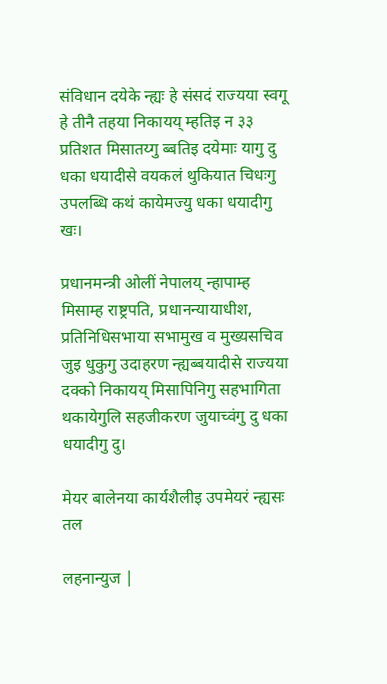संविधान दयेके न्ह्यः हे संसदं राज्यया स्वगू हे तीनै तहया निकायय् म्हतिइ न ३३ प्रतिशत मिसातय्गु ब्बतिइ दयेमाः यागु दु धका धयादीसे वयकलं थुकियात चिधःगु उपलब्धि कथं कायेमज्यु धका धयादीगु खः।

प्रधानमन्त्री ओलीं नेपालय् न्हापाम्ह मिसाम्ह राष्ट्रपति, प्रधानन्यायाधीश, प्रतिनिधिसभाया सभामुख व मुख्यसचिव जुइ धुकुगु उदाहरण न्ह्यब्बयादीसे राज्यया दक्को निकायय् मिसापिनिगु सहभागिता थकायेगुलि सहजीकरण जुयाच्वंगु दु धका धयादीगु दु।

मेयर बालेनया कार्यशैलीइ उपमेयरं न्ह्यसः तल

लहनान्युज |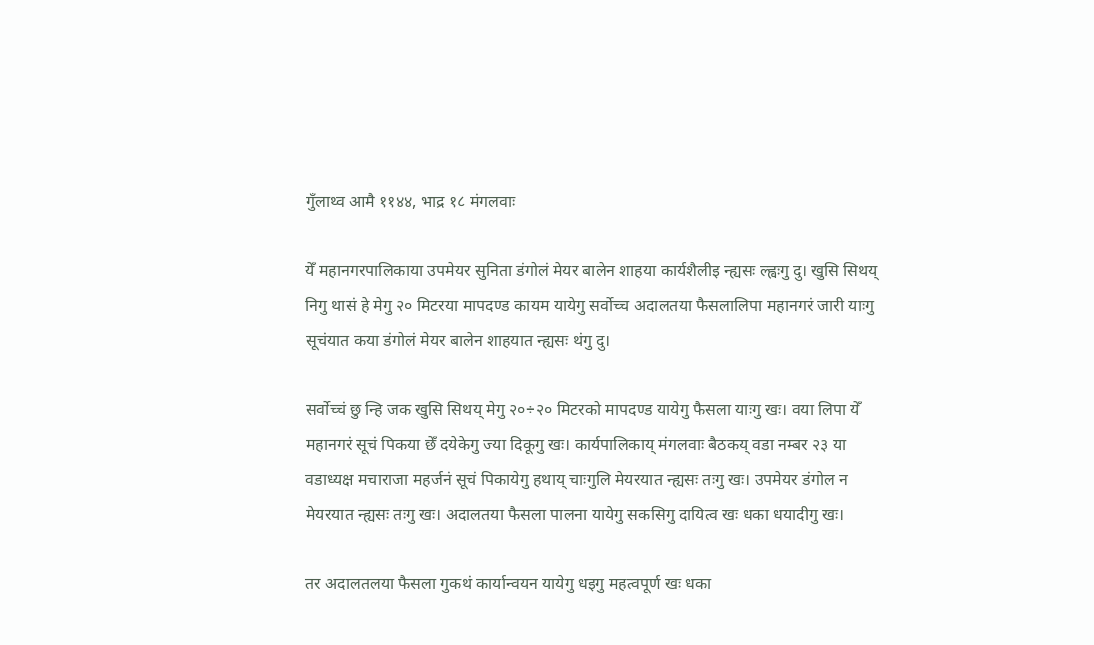गुँलाथ्व आमै ११४४, भाद्र १८ मंगलवाः

येँ महानगरपालिकाया उपमेयर सुनिता डंगोलं मेयर बालेन शाहया कार्यशैलीइ न्ह्यसः ल्ह्वःगु दु। खुसि सिथय् निगु थासं हे मेगु २० मिटरया मापदण्ड कायम यायेगु सर्वोच्च अदालतया फैसलालिपा महानगरं जारी याःगु सूचंयात कया डंगोलं मेयर बालेन शाहयात न्ह्यसः थंगु दु।

सर्वोच्चं छु न्हि जक खुसि सिथय् मेगु २०÷२० मिटरको मापदण्ड यायेगु फैसला याःगु खः। वया लिपा येँ महानगरं सूचं पिकया छेँ दयेकेगु ज्या दिकूगु खः। कार्यपालिकाय् मंगलवाः बैठकय् वडा नम्बर २३ या वडाध्यक्ष मचाराजा महर्जनं सूचं पिकायेगु हथाय् चाःगुलि मेयरयात न्ह्यसः तःगु खः। उपमेयर डंगोल न मेयरयात न्ह्यसः तःगु खः। अदालतया फैसला पालना यायेगु सकसिगु दायित्व खः धका धयादीगु खः।

तर अदालतलया फैसला गुकथं कार्यान्वयन यायेगु धइगु महत्वपूर्ण खः धका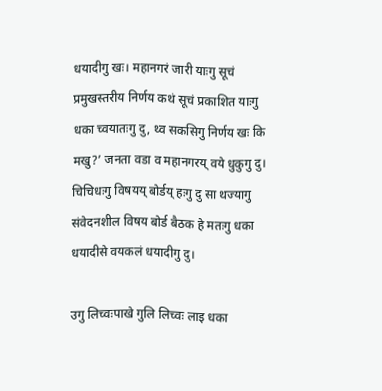धयादीगु खः। महानगरं जारी याःगु सूचं प्रमुखस्तरीय निर्णय कथं सूचं प्रकाशित याःगु धका च्वयातःगु दु, थ्व सकसिगु निर्णय खः कि मखु?’ जनता वडा व महानगरय् वये धुकुगु दु। चिचिधःगु विषयय् बोर्डय् हःगु दु सा थज्यागु संवेदनशील विषय बोर्ड बैठक हे मतःगु धका धयादीसे वयकलं धयादीगु दु।

उगु लिच्वःपाखे गुलि लिच्वः लाइ धका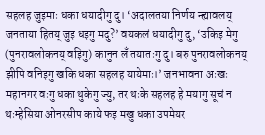सहलह जुइमाः धका धयादीगु दु। ‘अदालतया निर्णय न्ह्यावलय् जनताया हितय् जुइ धइगु मदु?’ वयकलं धयादीगु दु, ‘उकिइ मेगु (पुनरावलोकनय् वइिगु) कानुन लँ तयातःगु दु। बरु पुनरावलोकनय् झीपि वनिइगु खकि धका सहलह यायेमाः।’ जनभावना अःखः महानगर वःगु धका थुकेगु ज्यु, तर थःके सहलह हे मयागु सूचं न थःम्हेसिया ओनरसीप काये फइ मखु धका उपमेयर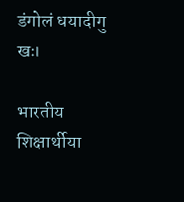डंगोलं धयादीगु खः।

भारतीय शिक्षार्थीया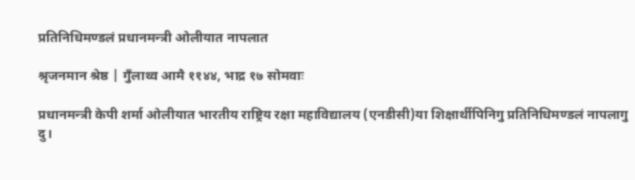प्रतिनिधिमण्डलं प्रधानमन्त्री ओलीयात नापलात

श्रृजनमान श्रेष्ठ | गुँलाथ्व आमै ११४४, भाद्र १७ सोमवाः

प्रधानमन्त्री केपी शर्मा ओलीयात भारतीय राष्ट्रिय रक्षा महाविद्यालय (एनडीसी)या शिक्षार्थीपिनिगु प्रतिनिधिमण्डलं नापलागु दु।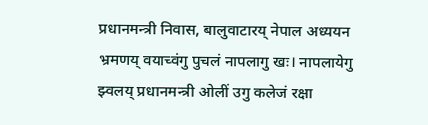प्रधानमन्त्री निवास, बालुवाटारय् नेपाल अध्ययन भ्रमणय् वयाच्वंगु पुचलं नापलागु खः। नापलायेगु झ्वलय् प्रधानमन्त्री ओलीं उगु कलेजं रक्षा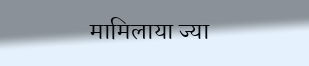मामिलाया ज्या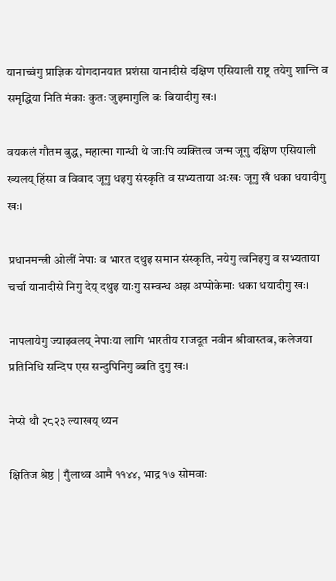यानाच्वंगु प्राज्ञिक योगदानयात प्रशंसा यानादीसे दक्षिण एसियाली राष्ट्र तयेगु शान्ति व समृद्धिया निति मंकाः कुतः जुइमागुलि बः बियादीगु खः।

वयकलं गौतम बुद्ध, महात्मा गान्धी थे जाःपि व्यक्तित्व जन्म जूगु दक्षिण एसियाली ख्यलय् हिंसा व विवाद जूगु धइगु संस्कृति व सभ्यताया अःखः जूगु खँ धका धयादीगु खः।

प्रधानमन्त्री ओलीं नेपाः व भारत दथुइ समान संस्कृति, नयेगु त्वनिइगु व सभ्यताया चर्चा यानादीसे निगु देय् दथुइ याःगु सम्वन्ध अझ अप्पोकेमाः धका धयादीगु खः।

नापलायेगु ज्याझ्वलय् नेपाःया लागि भारतीय राजदूत नवीन श्रीवास्तब, कलेजया प्रतिनिधि सन्दिप एस सन्दुपिनिगु ब्बति दुगु खः।

नेप्से थौ २८२३ ल्याखय् थ्यन

क्षितिज श्रेष्ठ | गुँलाथ्व आमै ११४४, भाद्र १७ सोमवाः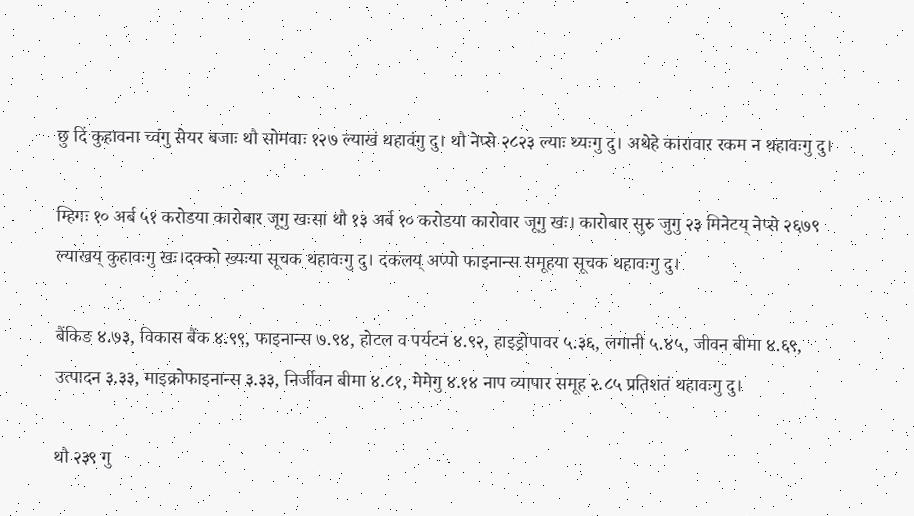छु दिं कुहावना च्वंगु सेयर बजाः थौ सोमवाः १२७ ल्याखं थहावंगु दु। थौ नेप्से २८२३ ल्याः थ्यःगु दु। अथेहे कारावार रकम न थहावःगु दु।

म्हिगः १० अर्ब ५१ करोडया कारोबार जूगु खःसा थौ १३ अर्ब १० करोडया कारोवार जूगु खः। कारोबार सुरु जुगु २३ मिनेटय् नेप्से २६७९ ल्याखय् कुहावःगु खः।दक्को ख्यःया सूचक थहावःगु दु। दकलय् अप्पो फाइनान्स समूहया सूचक थहावःगु दु।

बैंकिङ ४.७३, विकास बैंक ४.९९, फाइनान्स ७.९४, होटल व पर्यटन ४.९२, हाइड्रोपावर ५.३६, लगानी ५.४५, जीवन बीमा ४.६९, उत्पादन ३.३३, माइक्रोफाइनान्स ३.३३, निर्जीवन बीमा ४.८१, मेमेगु ४.१४ नाप व्यापार समूह २.८५ प्रतिशतं थहावःगु दु।

थौ २३९ गु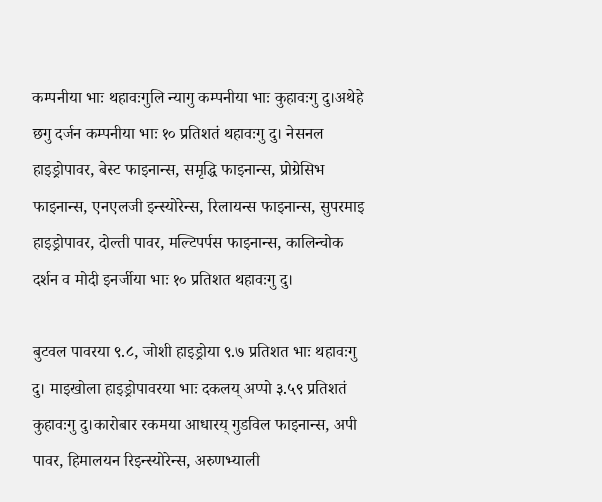कम्पनीया भाः थहावःगुलि न्यागु कम्पनीया भाः कुहावःगु दु।अथेहे छगु दर्जन कम्पनीया भाः १० प्रतिशतं थहावःगु दु। नेसनल हाइड्रोपावर, बेस्ट फाइनान्स, समृद्धि फाइनान्स, प्रोग्रेसिभ फाइनान्स, एनएलजी इन्स्योरेन्स, रिलायन्स फाइनान्स, सुपरमाइ हाइड्रोपावर, दोल्ती पावर, मल्टिपर्पस फाइनान्स, कालिन्चोक दर्शन व मोदी इनर्जीया भाः १० प्रतिशत थहावःगु दु।

बुटवल पावरया ९.८, जोशी हाइड्रोया ९.७ प्रतिशत भाः थहावःगु दु। माइखोला हाइड्रोपावरया भाः दकलय् अप्पो ३.५९ प्रतिशतं कुहावःगु दु।कारोबार रकमया आधारय् गुडविल फाइनान्स, अपी पावर, हिमालयन रिइन्स्योरेन्स, अरुणभ्याली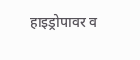हाइड्रोपावर व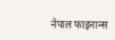नेपाल फाइनान्स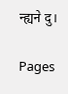न्ह्यने दु।

Pages